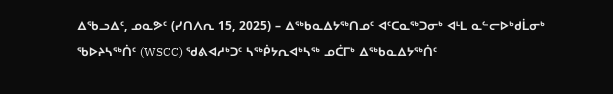ᐃᖃᓗᐃᑦ, ᓄᓇᕗᑦ (ᓯᑎᐱᕆ 15, 2025) – ᐃᖅᑲᓇᐃᔭᖅᑎᓄᑦ ᐊᑦᑕᓇᖅᑐᓂᒃ ᐊᒻᒪ ᓇᓪᓕᐅᒃᑯᒫᓂᒃ ᖃᐅᔨᓴᖅᑏᑦ (WSCC) ᖁᕕᐊᓱᒃᑐᑦ ᓴᖅᑮᔭᕆᐊᒃᓴᖅ ᓄᑖᒥᒃ ᐃᖅᑲᓇᐃᔭᖅᑏᑦ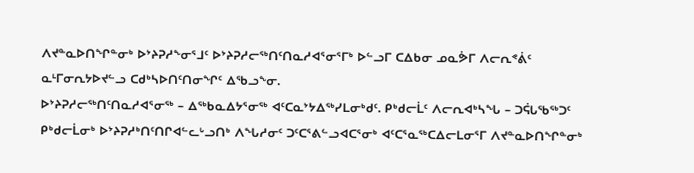ᐱᔪᓐᓇᐅᑎᖏᓐᓂᒃ ᐅᔾᔨᕈᓱᖕᓂᕐᒧᑦ ᐅᔾᔨᕈᓱᓕᖅᑎᑦᑎᓇᓱᐊᕐᓂᕐᒥᒃ ᐅᓪᓗᒥ ᑕᐃᑲᓂ ᓄᓇᕘᒥ ᐱᓕᕆᕝᕖᑦ ᓇᒻᒥᓂᕆᔭᐅᔪᓪᓗ ᑕᑯᒃᓴᐅᑎᑦᑎᓂᖏᑦ ᐃᖃᓗᖕᓂ.
ᐅᔾᔨᕈᓱᓕᖅᑎᑦᑎᓇᓱᐊᕐᓂᖅ – ᐃᖅᑲᓇᐃᔭᕐᓂᖅ ᐊᑦᑕᓇᔾᔭᐃᖅᓯᒪᓂᒃᑯᑦ. ᑭᒃᑯᓕᒫᑦ ᐱᓕᕆᐊᒃᓴᖓ – ᑐᕌᒐᖃᖅᑐᑦ ᑭᒃᑯᓕᒫᓂᒃ ᐅᔾᔨᕈᓱᒃᑎᑦᑎᒋᐊᓪᓚᒡᓗᑎᒃ ᐱᖓᓱᓂᑦ ᑐᑦᑕᕐᕕᓪᓗᐊᑕᕐᓂᒃ ᐊᑦᑕᕐᓇᖅᑕᐃᓕᒪᓂᕐᒥ ᐱᔪᓐᓇᐅᑎᖏᓐᓂᒃ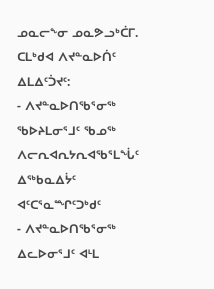ᓄᓇᓕᖕᓂ ᓄᓇᕗᓗᒃᑖᒥ. ᑕᒪᒃᑯᐊ ᐱᔪᓐᓇᐅᑏᑦ ᐃᒪᐃᑦᑑᔪᑦ:
- ᐱᔪᓐᓇᐅᑎᖃᕐᓂᖅ ᖃᐅᔨᒪᓂᕐᒧᑦ ᖃᓄᖅ ᐱᓕᕆᐊᕆᔭᕆᐊᖃᕐᒪᖔᑦ ᐃᖅᑲᓇᐃᔮᑦ ᐊᑦᑕᕐᓇᙱᑦᑐᒃᑯᑦ
- ᐱᔪᓐᓇᐅᑎᖃᕐᓂᖅ ᐃᓚᐅᓂᕐᒧᑦ ᐊᒻᒪ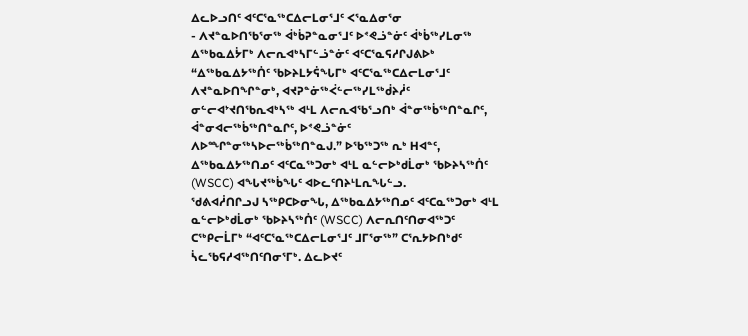ᐃᓚᐅᓗᑎᑦ ᐊᑦᑕᕐᓇᖅᑕᐃᓕᒪᓂᕐᒧᑦ ᐸᕐᓇᐃᓂᕐᓂ
- ᐱᔪᓐᓇᐅᑎᖃᕐᓂᖅ ᐋᒃᑳᕈᓐᓇᓂᕐᒧᑦ ᐅᕝᕙᓘᓐᓃᑦ ᐋᒃᑳᖅᓯᒪᓂᖅ ᐃᖅᑲᓇᐃᔮᒥᒃ ᐱᓕᕆᐊᒃᓴᒥᓪᓘᓐᓃᑦ ᐊᑦᑕᕐᓇᕋᓱᒋᒍᕕᐅᒃ
“ᐃᖅᑲᓇᐃᔭᖅᑏᑦ ᖃᐅᔨᒪᔭᕌᖓᒥᒃ ᐊᑦᑕᕐᓇᖅᑕᐃᓕᒪᓂᕐᒧᑦ ᐱᔪᓐᓇᐅᑎᖏᓐᓂᒃ, ᐊᔪᕈᓐᓃᖅᐹᓪᓕᖅᓯᒪᖅᑰᔨᓲᑦ ᓂᓪᓕᐊᔾᔪᑎᖃᕆᐊᒃᓴᖅ ᐊᒻᒪ ᐱᓕᕆᐊᖃᕐᓗᑎᒃ ᐋᓐᓂᖅᑳᖅᑎᓐᓇᒋᑦ, ᐋᓐᓂᐊᓕᖅᑳᖅᑎᓐᓇᒋᑦ, ᐅᕝᕙᓘᓐᓃᑦ ᐱᐅᙱᓐᓂᖅᓴᐅᓕᖅᑳᖅᑎᓐᓇᒍ.” ᐅᖃᖅᑐᖅ ᕆᒃ ᕼᐊᓐᑦ, ᐃᖅᑲᓇᐃᔭᖅᑎᓄᑦ ᐊᑦᑕᓇᖅᑐᓂᒃ ᐊᒻᒪ ᓇᓪᓕᐅᒃᑯᒫᓂᒃ ᖃᐅᔨᓴᖅᑏᑦ (WSCC) ᐊᖓᔪᖅᑳᖓᑦ ᐊᐅᓚᑦᑎᔨᒻᒪᕆᖓᓪᓗ.
ᖁᕕᐊᓲᑎᒋᓗᒍ ᓴᖅᑭᑕᐅᓂᖓ, ᐃᖅᑲᓇᐃᔭᖅᑎᓄᑦ ᐊᑦᑕᓇᖅᑐᓂᒃ ᐊᒻᒪ ᓇᓪᓕᐅᒃᑯᒫᓂᒃ ᖃᐅᔨᓴᖅᑏᑦ (WSCC) ᐱᓕᕆᑎᑦᑎᓂᐊᖅᑐᑦ ᑕᖅᑭᓕᒫᒥᒃ “ᐊᑦᑕᕐᓇᖅᑕᐃᓕᒪᓂᕐᒧᑦ ᒧᒥᕐᓂᖅ” ᑕᕐᕆᔭᐅᑎᒃᑯᑦ ᓵᓚᖃᕋᓱᐊᖅᑎᑦᑎᓂᕐᒥᒃ. ᐃᓚᐅᔪᑦ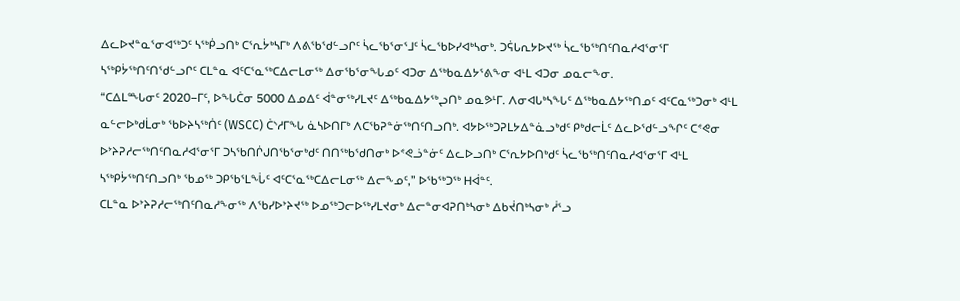ᐃᓚᐅᔪᓐᓇᕐᓂᐊᖅᑐᑦ ᓴᖅᑮᓗᑎᒃ ᑕᕐᕆᔮᒃᓴᒥᒃ ᐱᕕᖃᖁᓪᓗᒋᑦ ᓵᓚᖃᕐᓂᕐᒧᑦ ᓵᓚᖃᐅᓯᐊᒃᓴᓂᒃ. ᑐᕌᒐᕆᔭᐅᔪᖅ ᓵᓚᖃᖅᑎᑦᑎᓇᓱᐊᕐᓂᕐᒥ ᓴᖅᑭᔮᖅᑎᑦᑎᖁᓪᓗᒋᑦ ᑕᒪᓐᓇ ᐊᑦᑕᕐᓇᖅᑕᐃᓕᒪᓂᖅ ᐃᓂᖃᕐᓂᖓᓄᑦ ᐊᑐᓂ ᐃᖅᑲᓇᐃᔭᕐᕕᖕᓂ ᐊᒻᒪ ᐊᑐᓂ ᓄᓇᓕᖕᓂ.
“ᑕᐃᒪᙵᓂᑦ 2020−ᒥᑦ, ᐅᖓᑖᓂ 5000 ᐃᓄᐃᑦ ᐋᓐᓂᖅᓯᒪᔪᑦ ᐃᖅᑲᓇᐃᔭᖅᖢᑎᒃ ᓄᓇᕗᒻᒥ. ᐱᓂᐊᒐᒃᓴᖓᑦ ᐃᖅᑲᓇᐃᔭᖅᑎᓄᑦ ᐊᑦᑕᓇᖅᑐᓂᒃ ᐊᒻᒪ ᓇᓪᓕᐅᒃᑯᒫᓂᒃ ᖃᐅᔨᓴᖅᑏᑦ (WSCC) ᑖᔅᓱᒥᖓ ᓈᓴᐅᑎᒥᒃ ᐱᑕᖃᕈᓐᓃᖅᑎᑦᑎᓗᑎᒃ. ᐊᔭᐅᖅᑐᕈᒪᔭᐃᓐᓈᓗᒃᑯᑦ ᑭᒃᑯᓕᒫᑦ ᐃᓚᐅᖁᓪᓗᖏᑦ ᑕᕝᕙᓂ ᐅᔾᔨᕈᓱᓕᖅᑎᑦᑎᓇᓱᐊᕐᓂᕐᒥ ᑐᓴᖃᑎᒌᒍᑎᖃᕐᓂᒃᑯᑦ ᑎᑎᖅᑲᖁᑎᓂᒃ ᐅᕝᕙᓘᓐᓃᑦ ᐃᓚᐅᓗᑎᒃ ᑕᕐᕆᔭᐅᑎᒃᑯᑦ ᓵᓚᖃᖅᑎᑦᑎᓇᓱᐊᕐᓂᕐᒥ ᐊᒻᒪ ᓴᖅᑭᔮᖅᑎᑦᑎᓗᑎᒃ ᖃᓄᖅ ᑐᑭᖃᕐᒪᖔᑦ ᐊᑦᑕᕐᓇᖅᑕᐃᓕᒪᓂᖅ ᐃᓕᖕᓄᑦ,” ᐅᖃᖅᑐᖅ ᕼᐋᓐᑦ.
ᑕᒪᓐᓇ ᐅᔾᔨᕈᓱᓕᖅᑎᑦᑎᓇᓱᖕᓂᖅ ᐱᖃᓯᐅᔾᔨᔪᖅ ᐅᓄᖅᑐᓕᐅᖅᓯᒪᔪᓂᒃ ᐃᓕᓐᓂᐊᕈᑎᒃᓴᓂᒃ ᐃᑲᔫᑎᒃᓴᓂᒃ ᓲᕐᓗ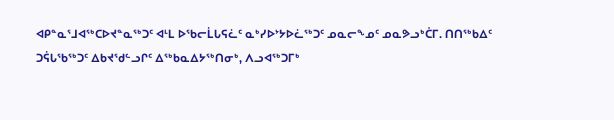ᐊᑭᓐᓇᕐᒧᐊᖅᑕᐅᔪᓐᓇᖅᑐᑦ ᐊᒻᒪ ᐅᖃᓕᒫᒐᕋᓛᑦ ᓇᒃᓯᐅᔾᔭᐅᓛᖅᑐᑦ ᓄᓇᓕᖕᓄᑦ ᓄᓇᕗᓗᒃᑖᒥ. ᑎᑎᖅᑲᐃᑦ ᑐᕌᒐᖃᖅᑐᑦ ᐃᑲᔪᖁᓪᓗᒋᑦ ᐃᖅᑲᓇᐃᔭᖅᑎᓂᒃ, ᐱᓗᐊᖅᑐᒥᒃ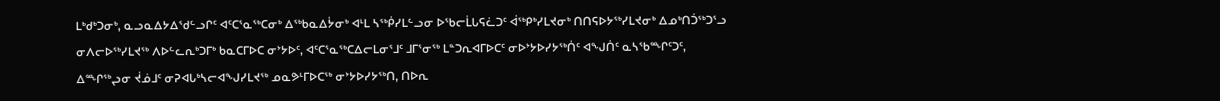ᒪᒃᑯᒃᑐᓂᒃ, ᓇᓗᓇᐃᔭᐃᖁᓪᓗᒋᑦ ᐊᑦᑕᕐᓇᖅᑕᓂᒃ ᐃᖅᑲᓇᐃᔮᓂᒃ ᐊᒻᒪ ᓴᖅᑮᓯᒪᓪᓗᓂ ᐅᖃᓕᒫᒐᕋᓛᑐᑦ ᐋᖅᑭᒃᓯᒪᔪᓂᒃ ᑎᑎᕋᐅᔭᖅᓯᒪᔪᓂᒃ ᐃᓄᒃᑎᑑᖅᑐᕐᓗ ᓂᐱᓕᐅᖅᓯᒪᔪᖅ ᐱᐅᓪᓚᕆᒃᑐᒥᒃ ᑲᓇᑕᒥᐅᑕ ᓂᔾᔭᐅᑦ, ᐊᑦᑕᕐᓇᖅᑕᐃᓕᒪᓂᕐᒧᑦ ᒧᒥᕐᓂᖅ ᒪᓐᑐᕆᐊᒥᐅᑕᑦ ᓂᐅᔾᔭᐅᓯᔭᖅᑏᑦ ᐊᖑᑏᑦ ᓇᓴᖃᙱᑦᑐᑦ, ᐃᙱᖅᖢᓂ ᔫᓅᒧᑦ ᓂᕈᐊᒐᒃᓴᓕᐊᖑᓯᒪᔪᖅ ᓄᓇᕗᒻᒥᐅᑕᖅ ᓂᔾᔭᐅᓯᔭᖅᑎ, ᑎᐅᕆ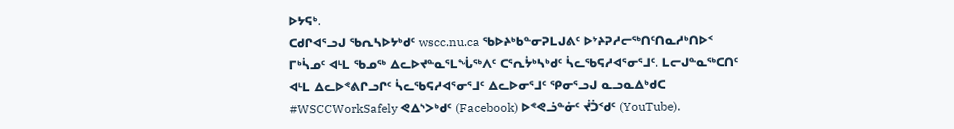ᐅᔭᕋᒃ.
ᑕᑯᒋᐊᕐᓗᒍ ᖃᕆᓴᐅᔭᒃᑯᑦ wscc.nu.ca ᖃᐅᔨᒃᑲᓐᓂᕈᒪᒍᕕᑦ ᐅᔾᔨᕈᓱᓕᖅᑎᑦᑎᓇᓱᒃᑎᐅᑉ ᒥᒃᓵᓄᑦ ᐊᒻᒪ ᖃᓄᖅ ᐃᓚᐅᔪᓐᓇᕐᒪᖔᖅᐱᑦ ᑕᕐᕆᔮᒃᓴᒃᑯᑦ ᓵᓚᖃᕋᓱᐊᕐᓂᕐᒧᑦ. ᒪᓕᒍᓐᓇᖅᑕᑎᑦ ᐊᒻᒪ ᐃᓚᐅᕝᕕᒋᓗᒋᑦ ᓵᓚᖃᕋᓱᐊᕐᓂᕐᒧᑦ ᐃᓚᐅᓂᕐᒧᑦ ᕿᓂᕐᓗᒍ ᓇᓗᓇᐃᒃᑯᑕ #WSCCWorkSafely ᕙᐃᔅᐳᒃᑯᑦ (Facebook) ᐅᕝᕙᓘᓐᓃᑦ ᔫᑑᑉᑯᑦ (YouTube).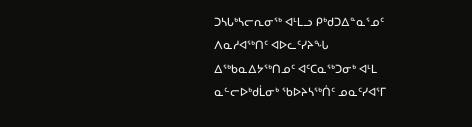ᑐᓴᒐᒃᓴᓕᕆᓂᖅ ᐊᒻᒪᓗ ᑭᒃᑯᑐᐃᓐᓇᕐᓄᑦ ᐱᓇᓱᐊᖅᑎᑦ ᐊᐅᓚᑦᓯᔨᖓ
ᐃᖅᑲᓇᐃᔭᖅᑎᓄᑦ ᐊᑦᑕᓇᖅᑐᓂᒃ ᐊᒻᒪ ᓇᓪᓕᐅᒃᑯᒫᓂᒃ ᖃᐅᔨᓴᖅᑏᑦ ᓄᓇᑦᓯᐊᕐᒥ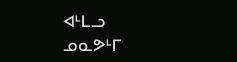ᐊᒻᒪᓗ ᓄᓇᕗᒻᒥ